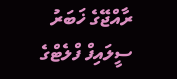ރާއްޖޭގެ ޚަބަރު
ސީލައިފް ފްލެޓްގެ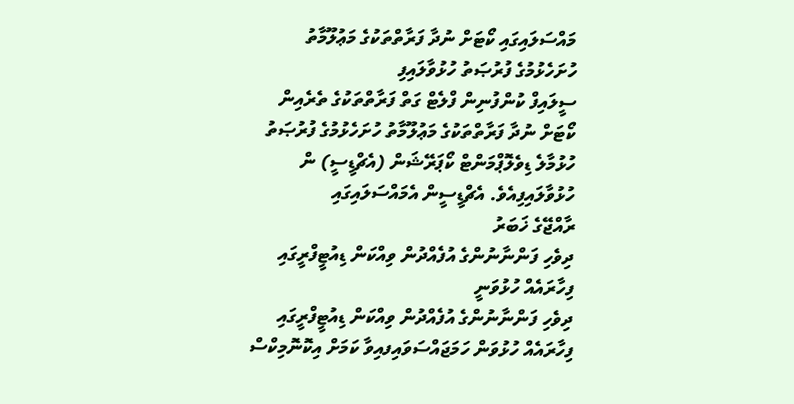މައްސަލައިގައި ކޯޓަށް ނުދާ ފަރާތްތަކުގެ މަޢުލޫމާތު ހުށަހެޅުމުގެ ފުރުޞަތު ހުޅުވާލައިފި
ސީލައިފް ކުންފުނިން ފްލެޓް ގަތް ފަރާތްތަކުގެ ތެރެއިން ކޯޓަށް ނުދާ ފަރާތްތަކުގެ މަޢުލޫމާތު ހުށަހެޅުމުގެ ފުރުޞަތު ހުޅުމާލެ ޑިވެލޮޕްމަންޓް ކޯޕަރޭޝަން (އެޗްޑީސީ) ން ހުޅުވާލައިފިއެވެ. އެޗްޑީސީން އެމައްސަލައިގައި
ރާއްޖޭގެ ޚަބަރު
ދިވެހި ފަންނާނުންގެ އުފެއްދުން ވިއްކަން ޑިއުޓީފްރީގައި ފިހާރައެއް ހުޅުވަނީ
ދިވެހި ފަންނާނުންގެ އުފެއްދުން ވިއްކަން ޑިއުޓީފްރީގައި ފިހާރައެއް ހުޅުވަން ހަމަޖައްސަވައިފއިވާ ކަމަށް އިކޮނޮމިކްސް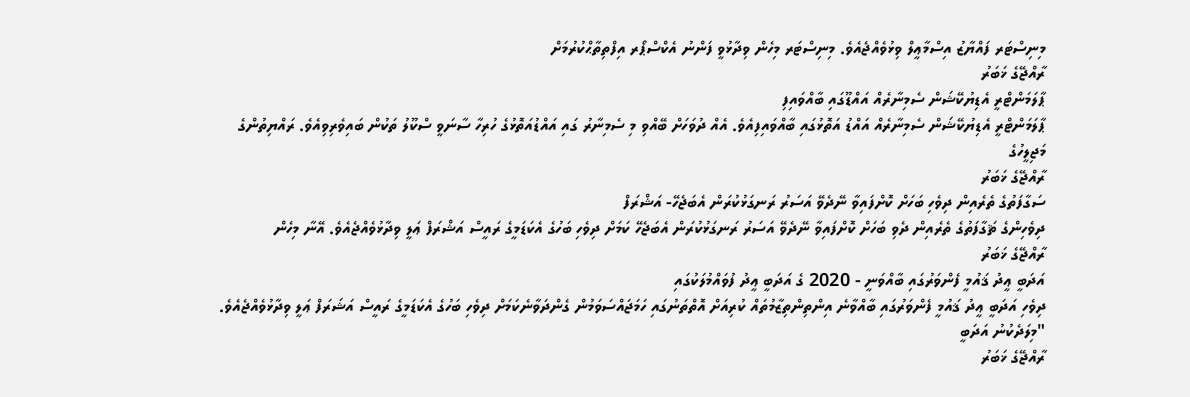މިނިސްޓަރ ފައްޔާޒު އިސްމާޢީލް ވިޅުވެއްޖެއެވެ. މިނިސްޓަރ މިހެން ވިދާޅުވީ ފަންނު އެކްސްޕޯރ އިފްތިތާޙްކުރުމަށް
ރާއްޖޭގެ ޚަބަރު
ޕާލަމަންޓްރީ އެޑިޔުކޭޝަން ސެމިނާރެއް އައްޑޫގައި ބާއްވައިފި
ޕާލަމަންޓްރީ އެޑިޔުކޭޝަން ސެމިނާރެއް އައްޑު އަތޮޅުގައި ބާއްވައިފިއެވެ. އެއް ދުވަހަށް ބޭއްވި މި ސެމިނާރު ގައި އައްޑުއަތޮޅުގެ ހުރިހާ ސާނަވީ ސްކޫލު ތަކުން ބައިވެރިވިއެވެ. ރައްޔިތުންގެ މަޖިލީހުގެ
ރާއްޖޭގެ ޚަބަރު
ސަގާފަތުގެ ތެރެއިން ދިވެހި ބަހަށް ކޮށްފައިވާ ނޭދެވޭ އަސަރު ރަނގަޅުކުރަން އެބަޖެހޭ- އަޝްރަފް
ދިވެހިންގެ ޘަގާފަތުގެ ތެރެއިން ދެވި ބަހަށް ކޮށްފައިވާ ނޭދެވޭ އަސަރު ރަނގަޅުކުރަން އެބަޖެހޭ ކަމަށް ދިވެހި ބަހުގެ އެކަޑަމީގެ ރައީސް އަޝްރަފް ޢަލީ ވިދާޅުވެއްޖެއެވެ. އޭނާ މިހެން
ރާއްޖޭގެ ޚަބަރު
އަދަބީ ޢީދު ޤައުމީ ފެންވަރުގައި ބާއްވަނީ - 2020 ގެ އަދަބީ ޢީދު ފުވައްމުލަކުގައި
ދިވެހި އަދަބީ ޢީދު ޤައުމީ ފެންވަރުގައި ބާއްވާނެ އިންތިންތިޒާމުތައް ކުރިއަށް އޮތްތަނުގައި ހަމަޖައްސަވަމުން ގެންދަވާނެކަމަށް ދިވެހި ބަހުގެ އެކަޑަމީގެ ރައީސް އަޝަރަފް ޢަލީ ވިދާޅުވެއްޖެއެވެ. "މިލަދެކުނު އަދަބީ
ރާއްޖޭގެ ޚަބަރު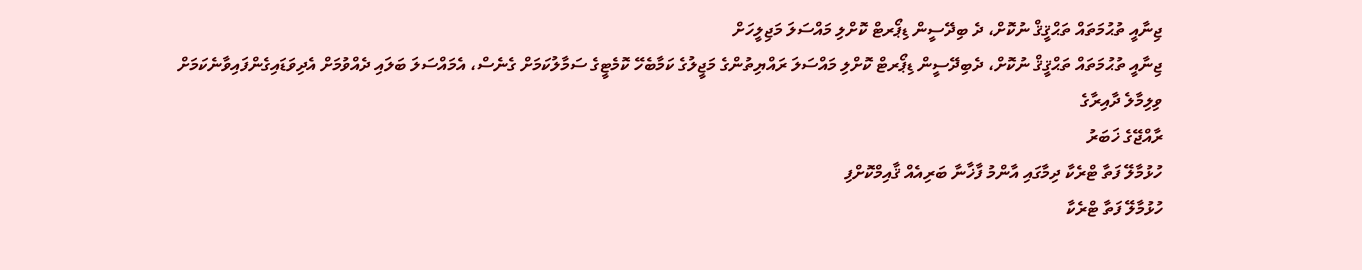ޖިނާއީ ތުޙުމަތައް ތަޙްޤީޤް ނުކޮށް، ދެ ބިދޭސީން ޑިޕޯރޓް ކޮށްލި މައްސަލަ މަޖިލީހަށް
ޖިނާއީ ތުޙުމަތައް ތަޙްޤީޤް ނުކޮށް، ދެބިދޭސީން ޑިޕޯރޓް ކޮށްލި މައްސަލަ ރައްޔިތުންގެ މަޖީލުގެ ކަމާބެހޭ ކޮމެޓީގެ ސަމާލުކަމަށް ގެނެސް، އެމައްސަލަ ބަލައި ދެއްވުމަށް އެދިވަޑައިގެންފައިވާނެކަމަށް ވިލިމާލެ ދާއިރާގެ
ރާއްޖޭގެ ޚަބަރު
ހުޅުމާލޭ ފަތާ ޓްރެކާ ދިމާގައި އާންމު ފާޚާނާ ބަރިއެއް ޤާއިމްކޮށްފި
ހުޅުމާލޭ ފަތާ ޓްރެކާ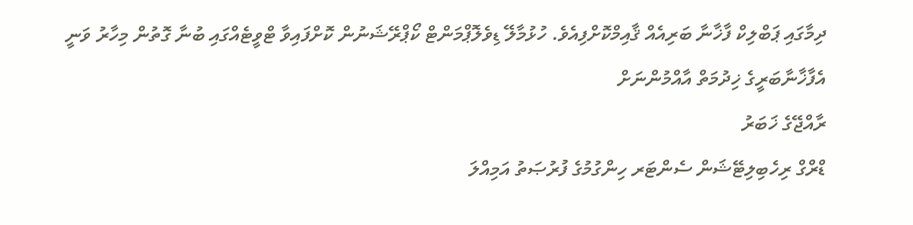ދިމާގައި ޕަބްލިކް ފާޚާނާ ބަރިއެއް ޤާއިމްކޮށްފިއެވެ. ހުޅުމާލޭ ޑިވެލޮޕްމަންޓް ކޯޕްރޭޝަނުން ކޮށްފައިވާ ޓްވީޓެއްގައި ބުނާ ގޮތުން މިހާރު ވަނީ އެފާޚާނާބަރީގެ ޚިދުމަތް އާއްމުންނަށް
ރާއްޖޭގެ ޚަބަރު
ޑްރްގް ރިހެބިލިޓޭޝަން ސެންޓަރ ހިންގުމުގެ ފުރުޞަތު އަމިއްލަ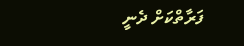ފަރާތްކަށް ދެނީ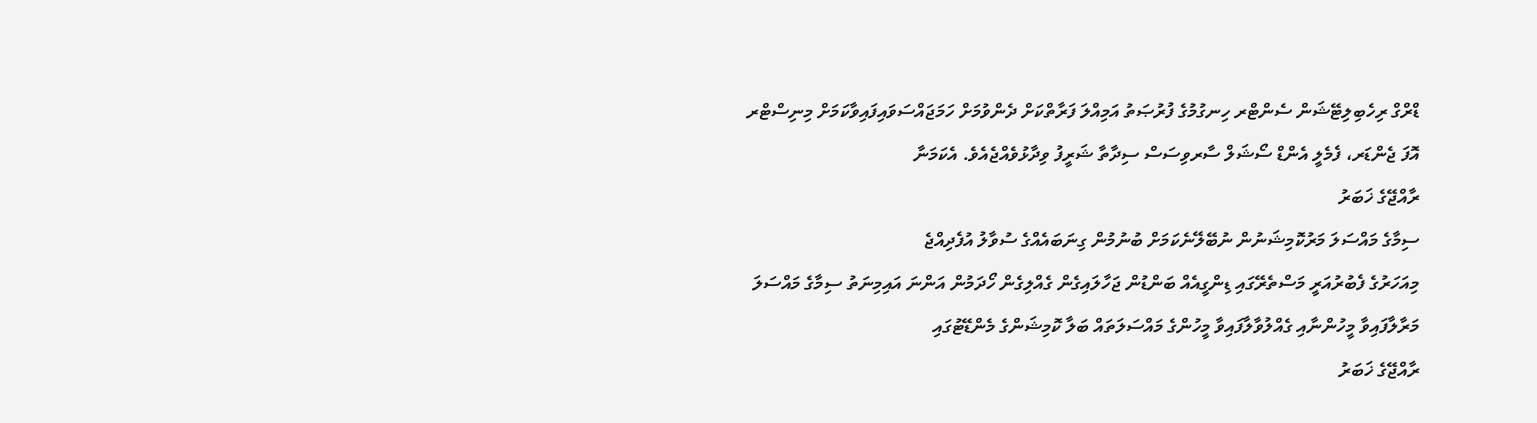ޑްރްގް ރިހެބިލިޓޭޝަން ސެންޓްރ ހިނގުމުގެ ފުރުޞަތު އަމިއްލަ ފަރާތްކަށް ދެންވުމަށް ހަމަޖައްސަވައިފައިވާކަމަށް މިނިސްޓްރ އޮފަ ޖެންޑަރ، ފެމެލީ އެންޑް ސޯޝަލް ސާރވިސަސް ސިދާތާ ޝަރީފު ވިދާޅުވެއްޖެއެވެ. އެކަމަނާ
ރާއްޖޭގެ ޚަބަރު
ސިމާގެ މައްސަލަ މަރުކޮމިޝަނުން ނުބޭލޭނެކަމަށް ބުނުމުން ގިނަބައެއްގެ ސުވާލު އުފެދިއްޖެ
މިއަހަރުގެ ފެބުރުއަރީ މަސްތެރޭގައި ޑިންގީއެއް ބަންޑުން ޖަހާލައިގެން ގެއްލިގެން ހޯދަމުން އަންނަ އައިމިނަތު ސިމާގެ މައްސަލަ މަރާލާފައިވާ މީހުންނާއި ގެއްލުވާލާފައިވާ މީހުންގެ މައްސަލަތައް ބަލާ ކޮމިޝަންގެ މެންޑޭޓުގައި
ރާއްޖޭގެ ޚަބަރު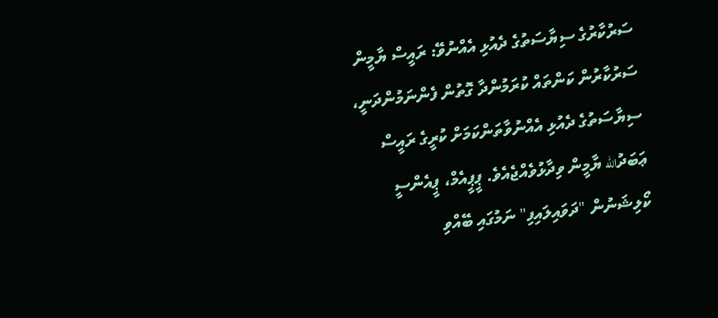ސަރުކާރުގެ ސިޔާސަތުގެ ދެއުޅި އެއްނުވޭ: ރައީސް ޔާމީން
ސަރުކާރުން ކަންތައް ކުރަމުންދާ ގޮތުން ފެންނަމުންދަނީ، ސިޔާސަތުގެ ދެއުޅި އެއްނުވާތަންކަމަށް ކުރީގެ ރައީސް ޢަބަދުالله ޔާމީން ވިދާޅުވެއްޖެއެވެ. ޕީޕީއެމް، ޕީއެންސީ ކޯލިޝަނުން "ދަވައިލައިފި" ނަމުގައި ބޭއްވި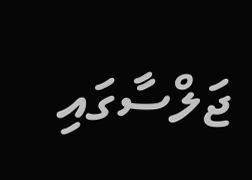ޖަލްސާގައި